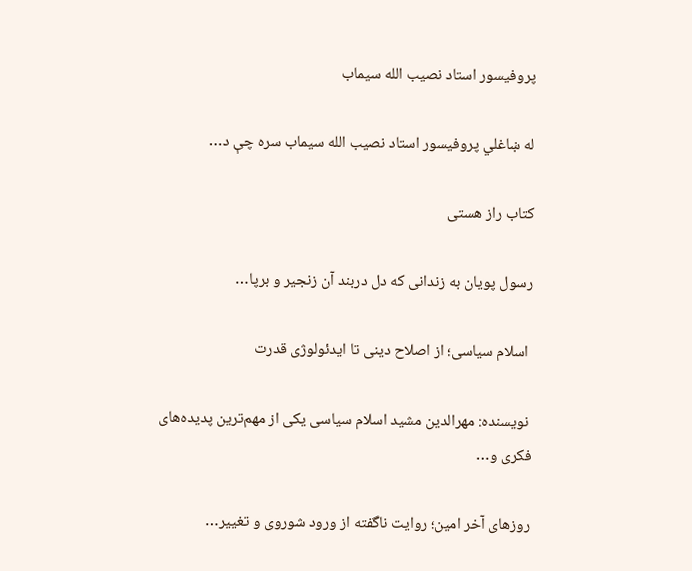پروفیسور استاد نصیب الله سیماب

له ښاغلي پروفیسور استاد نصیب الله سیماب سره چې د…

کتاب راز هستی

رسول پویان به زندانی که دل دربند آن زنجیر و برپا…

 اسلام سیاسی؛ از اصلاح دینی تا ایدئولوژی قدرت

 نویسنده: مهرالدین مشید اسلام سیاسی یکی از مهم‌ترین پدیده‌های فکری و…

روزهای آخر امین؛ روایت ناگفته از ورود شوروی و تغییر…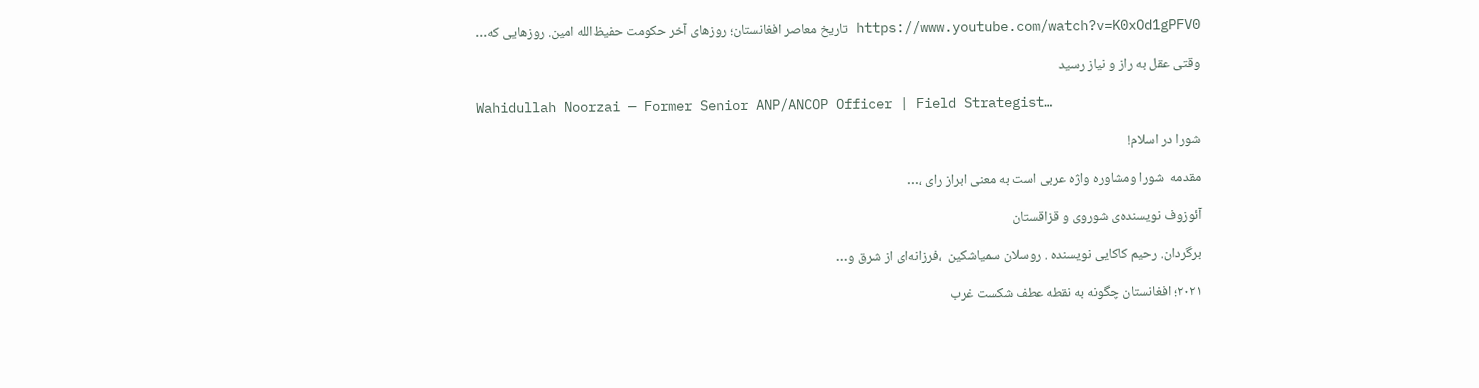https://www.youtube.com/watch?v=K0xOd1gPFV0 تاریخ معاصر افغانستان؛ روزهای آخر حکومت حفیظ‌الله امین. روزهایی که…

وقتی عقل به راز و نیاز رسید

Wahidullah Noorzai — Former Senior ANP/ANCOP Officer | Field Strategist…

شورا در اسلام!

مقدمه  شورا ومشاوره واژه عربی است به معنی ابراز رای ،…

آئوزوف نویسنده‌ی شوروی و قزاقستان

برگردان. رحیم کاکایی نویسنده . روسلان سمیاشکین  ،فرزانه‌ای از شرق و…

۲۰۲۱؛ افغانستان چگونه به نقطه عطف شکست غرب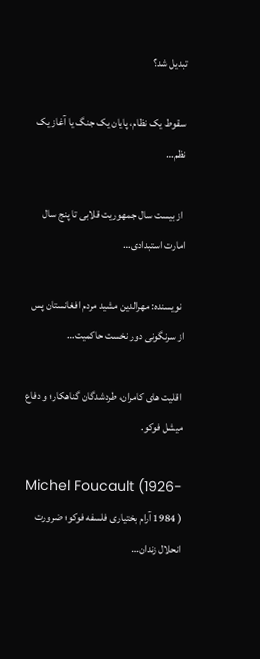تبدیل شد؟

سقوط یک نظام، پایان یک جنگ یا آغاز یک نظم…

 از بیست سال جمهوریت قلابی تا پنج سال امارت استبدادی…

 نویسنده: مهرالدین مشید مردم افغانستان پس از سرنگونی دور نخست حاکمیت…

 اقلیت های کامران، طردشدگان گناهکار؛ و دفاع میشل فوکو.

Michel Foucault (1926- 1984 ) آرام بختیاری فلسفه فوکو؛ ضرورت انحلال زندان…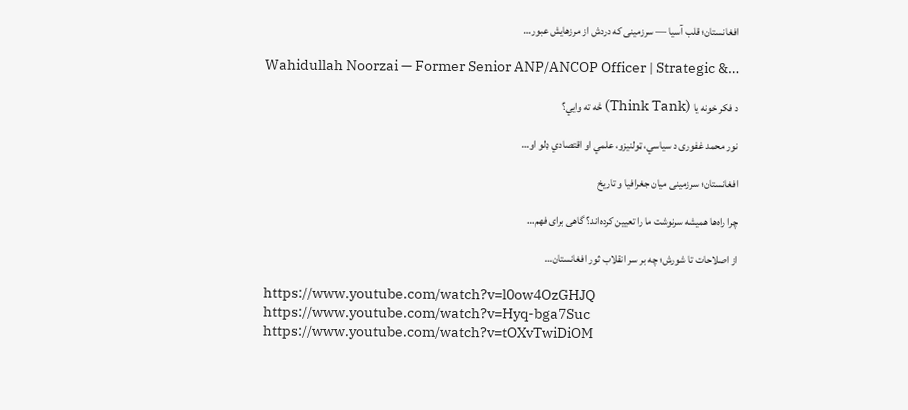افغانستان؛ قلب آسیا — سرزمینی که دردش از مرزهایش عبور…

Wahidullah Noorzai — Former Senior ANP/ANCOP Officer | Strategic &…

د فکر خونه یا (Think Tank) څه ته وایي؟

نور محمد غفوری د سیاسي، ټولنیزو، علمي او اقتصادي ډلو او…

افغانستان؛ سرزمینی میان جغرافیا و تاریخ

چرا راه‌ها همیشه سرنوشت ما را تعیین کرده‌اند؟ گاهی برای فهم…

از اصلاحات تا شورش؛ چه بر سر انقلاب ثور افغانستان…

https://www.youtube.com/watch?v=l0ow4OzGHJQ https://www.youtube.com/watch?v=Hyq-bga7Suc https://www.youtube.com/watch?v=tOXvTwiDiOM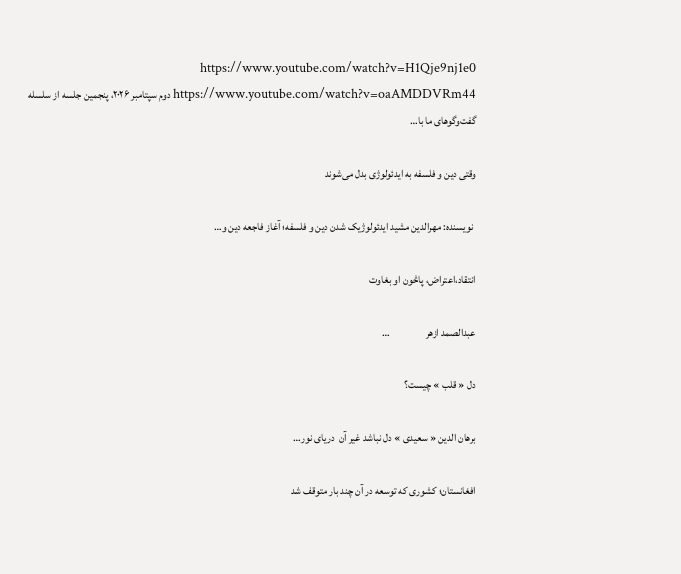https://www.youtube.com/watch?v=H1Qje9nj1e0 https://www.youtube.com/watch?v=oaAMDDVRm44 دوم سپتامبر ۲۰۲۶، پنجمین جلسه از سلسله گفت‌وگوهای ما با…

وقتی دین و فلسفه به ایدئولوژی بدل می‌شوند

 نویسنده: مهرالدین مشید ایدئولوژیک شدن دین و فلسفه؛ آغاز فاجعه دین و…

انتقاد،اعتراض، پاڅون او بغاوت

عبدالصمد ازهر                 …

دل « قلب » چیست؟

برهان الدین « سعیدی » دل نباشد غیر آن  دریای نور…

افغانستان؛ کشوری که توسعه در آن چند بار متوقف شد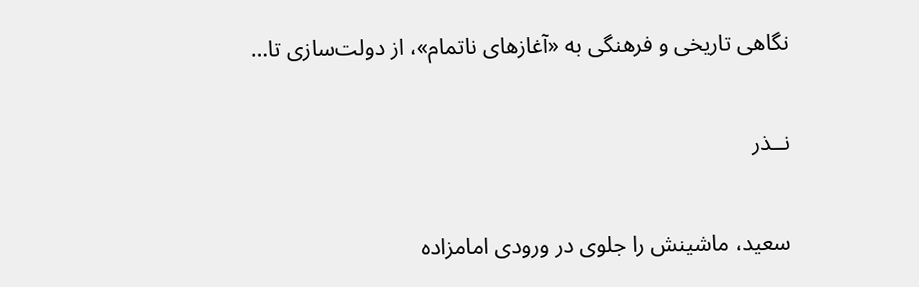نگاهی تاریخی و فرهنگی به «آغازهای ناتمام»، از دولت‌سازی تا…

نــذر

سعید، ماشینش را جلوی در ورودی امامزاده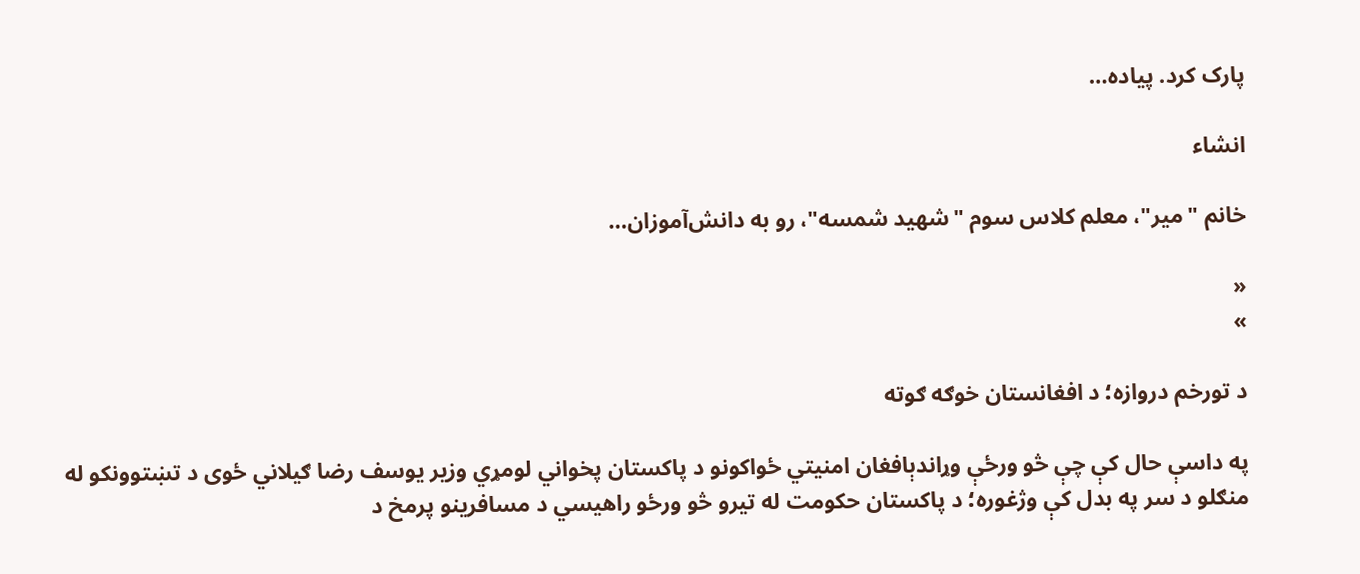پارک کرد. پیاده…

انشاء

خانم "میر"، معلم کلاس سوم "شهید شمسه"، رو به دانش‌آموزان…

«
»

د تورخم دروازه؛ د افغانستان خوګه ګوته

په داسې حال کې چې څو ورځې وړاندېافغان امنیتي ځواکونو د پاکستان پخواني لومړي وزير یوسف رضا ګیلاني ځوی د تښتوونکو له منګلو د سر په بدل کې وژغوره؛ د پاکستان حکومت له تیرو څو ورځو راهیسي د مسافرینو پرمخ د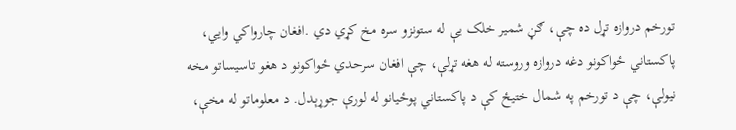تورخم دروازه تړل ده چې، ګڼ شمير خلک يې له ستونزو سره مخ کړي دي .افغان چارواکي وايي، پاکستاني ځواکونو دغه دروازه وروسته له هغه تړلې، چې افغان سرحدي ځواکونو د هغو تاسیساتو مخه نيولې، چې د تورخم په شمال ختیځ کې د پاکستاني پوځيانو له لورې جوړېدل. د معلوماتو له مخې،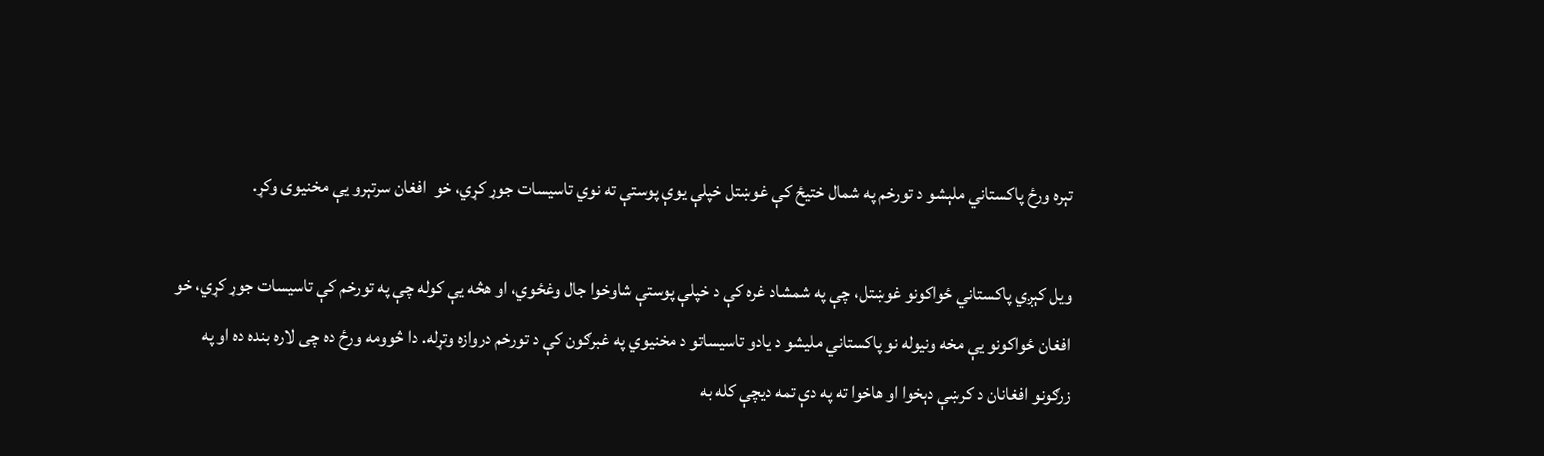تېره ورځ پاکستاني ملېشو د تورخم په شمال ختيځ کې غوښتل خپلې يوې پوستې ته نوي تاسيسات جوړ کړي، خو  افغان سرتېرو يې مخنيوی وکړ.

ویل کېږي پاکستاني ځواکونو غوښتل، چې په شمشاد غره کې د خپلې پوستې شاوخوا جال وغځوي، او هڅه يې کوله چې په تورخم کې تاسيسات جوړ کړي، خو افغان ځواکونو يې مخه ونيوله نو پاکستاني مليشو د يادو تاسيساتو د مخنيوي په غبرګون کې د تورخم دروازه وتړله. دا څوومه ورځ ده چی لاره بنده ده او په زرګونو افغانان د کرښې دېخوا او هاخوا ته په دې تمه ديچې کله به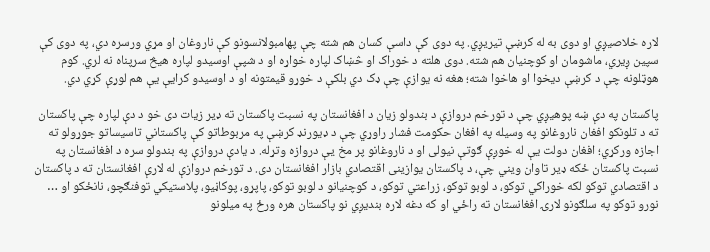لاره خلاصيږي او دوی به له کرښې تيريږي. په دوی کې داسې کسان هم شته چې پهامبولانسونو کې ناروغان او مړي ورسره دي، په دوی کې سپين ږيري، ماشومان او کوچنيان هم شته. دوی هلته د خوراک او څښاک لپاره خواړه او د شپې اوسيدو لپاره هيڅ سرپناه نه لري. کوم هوټلونه چې د کرښې ديخوا او هاخوا شته؛ هغه نه يوازې چې ډک دي بلکې د خوړو قيمتونه او د اوسيدو کرايې يې هم لوړې کړي دي.

پاکستان په دې ښه پوهيږي چې د تورخم دروازې د بندولو زيان د افغانستان په نسبت پاکستان ته ډير زيات دی خو د دې لپاره چې پاکستان ته د تلونکو افغان ناروغانو په وسيله په افغان حکومت فشار راوړي چې د ډيورنډ کرښې په مربوطاتو کې پاکستاني تاسيساتو جوړولو ته اجازه ورکړي؛ افغان دولت يې له خوږې ګوتې نيولی او د ناروغانو پر مخ يې دروازه وتړله. د يادې دروازې په بندولو سره د افغانستان په نسبت پاکستان ځکه ډیر تاوان ويني چې، د پاکستان يوازينی اقتصادي بازار افغانستان دی. د تورخم دروازې له لارې افغانستان ته د پاکستان د اقتصادي توکو لکه خوراکي توکو، د لوبو توکو، زراعتي توکو، د کوچنيانو د لوبو توکو، پاپړو، پوکاڼيو، پلاستيکي توفنګچو، نانځکو او … نورو توکو په سلګونو لارۍ افغانستان ته راځي او که دغه لاره بنديږي نو پاکستان هره ورځ په ميلونو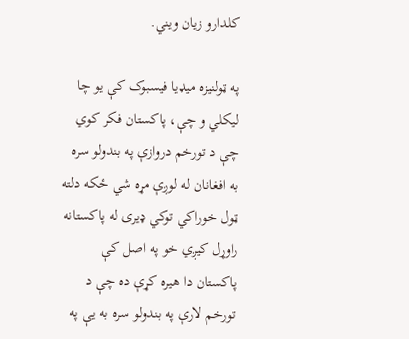کلدارو زيان ويني.

په ټولنيزه ميډيا فيسبوک کې يو چا ليکلي و چې، پاکستان فکر کوي چې د تورخم دروازې په بندولو سره به افغانان له لوږې مړه شي ځکه دلته ټول خوراکي توکي ډیری له پاکستانه راوړل کيږي خو په اصل کې پاکستان دا هيره کړې ده چې د تورخم لارې په بندولو سره به يې په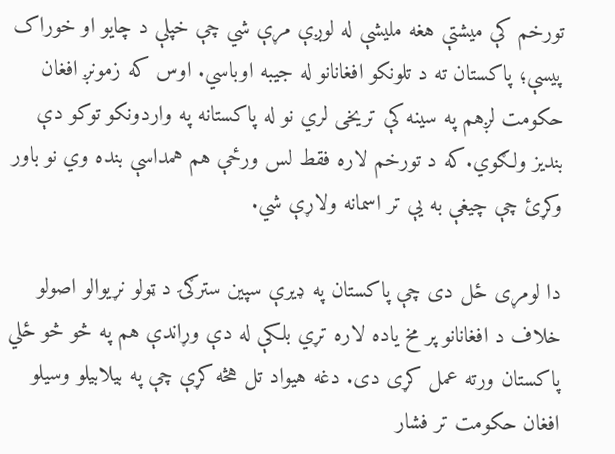تورخم کې میشتې هغه مليشې له لوږې مړې شي چې خپلې د چايو او خوراک پيسې؛ پاکستان ته د تلونکو افغانانو له جيبه اوباسي. اوس که زمونږ افغان حکومت لږهم په سینه کې تريخی لري نو له پاکستانه په واردونکو توکو دې بنديز ولګوي.که د تورخم لاره فقط لس ورځې هم همداسې بنده وي نو باور وکړئ چې چيغې به يې تر اسمانه ولاړې شي.

دا لومړی ځل دی چې پاکستان په ډيرې سپين سترګۍ د ټولو نړيوالو اصولو خلاف د افغانانو پر مخ ياده لاره تړي بلکې له دې وړاندې هم په څو څو ځلي پاکستان ورته عمل کړی دی. دغه هيواد تل هڅه کړې چې په بيلابيلو وسيلو افغان حکومت تر فشار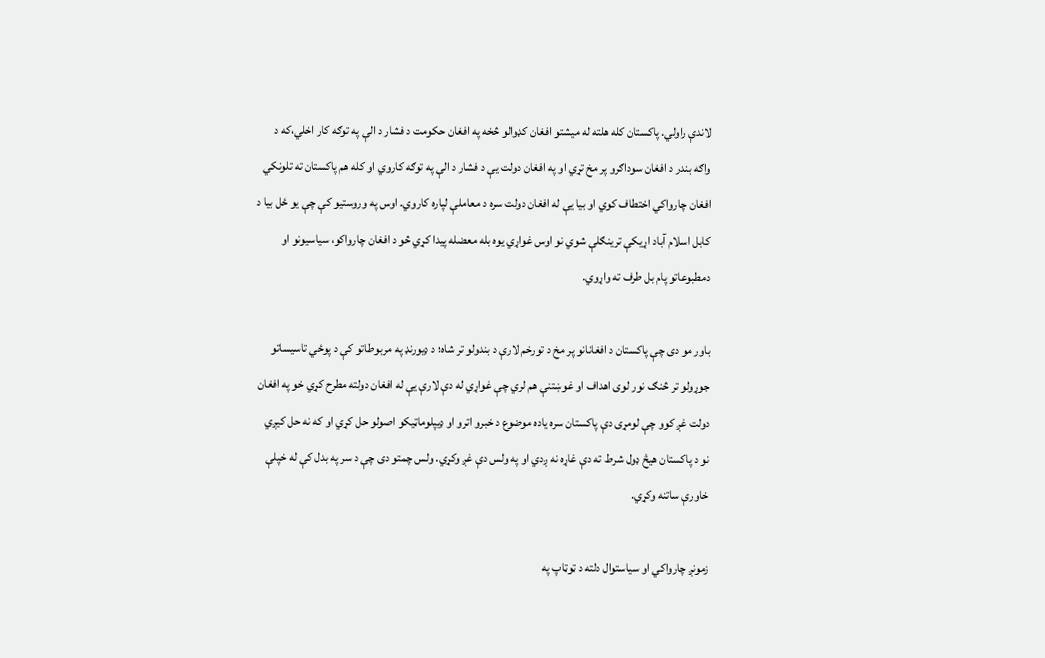لاندې راولي. پاکستان کله هلته له ميشتو افغان کډوالو څخه په افغان حکومت د فشار د الې په توګه کار اخلي،که د واګه بندر د افغان سوداګرو پر مخ تړي او په افغان دولت يې د فشار د الې په توګه کاروي او کله هم پاکستان ته تلونکي افغان چارواکي اختطاف کوي او بيا يې له افغان دولت سره د معاملې لپاره کاروي. اوس په وروستيو کې چې يو ځل بيا د کابل اسلام آباد اړيکې ترينګلې شوي نو اوس غواړي يوه بله معضله پیدا کړي څو د افغان چارواکو، سياسيونو او دمطبوعاتو پام بل طرف ته واړوي.

باور مو دی چې پاکستان د افغانانو پر مخ د تورخم لارې د بندولو تر شاه؛ د ډيورنډ په مربوطاتو کې د پوځي تاسيساتو جوړولو تر څنګ نور لوی اهداف او غوښتنې هم لري چې غواړي له دې لارې يې له افغان دولته مطرح کړي خو په افغان دولت غږ کوو چې لومړی دې پاکستان سره ياده موضوع د خبرو اترو او ډيپلوماټيکو اصولو حل کړي او که نه حل کيږي نو د پاکستان هيڅ ډول شرط ته دې غاړه نه ږدي او په ولس دې غږ وکړي. ولس چمتو دی چې د سر په بدل کې له خپلې خاورې ساتنه وکړي.

زمونږ چارواکي او سياستوال دلته د ټوټاپ په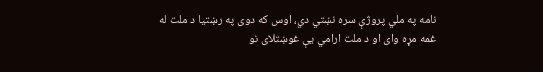نامه په ملي پروژې سره نښتي دي، اوس که دوی په رښتيا د ملت له غمه مړه وای او د ملت ارامي يې غوښتلای نو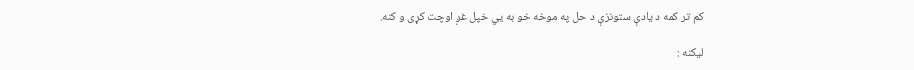کم تر کمه د يادې ستونزې د حل په موخه خو به يي خپل غږ اوچت کړی و کنه.

لیکنه :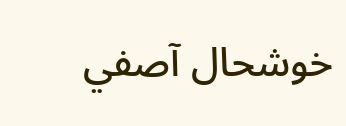خوشحال آصفي